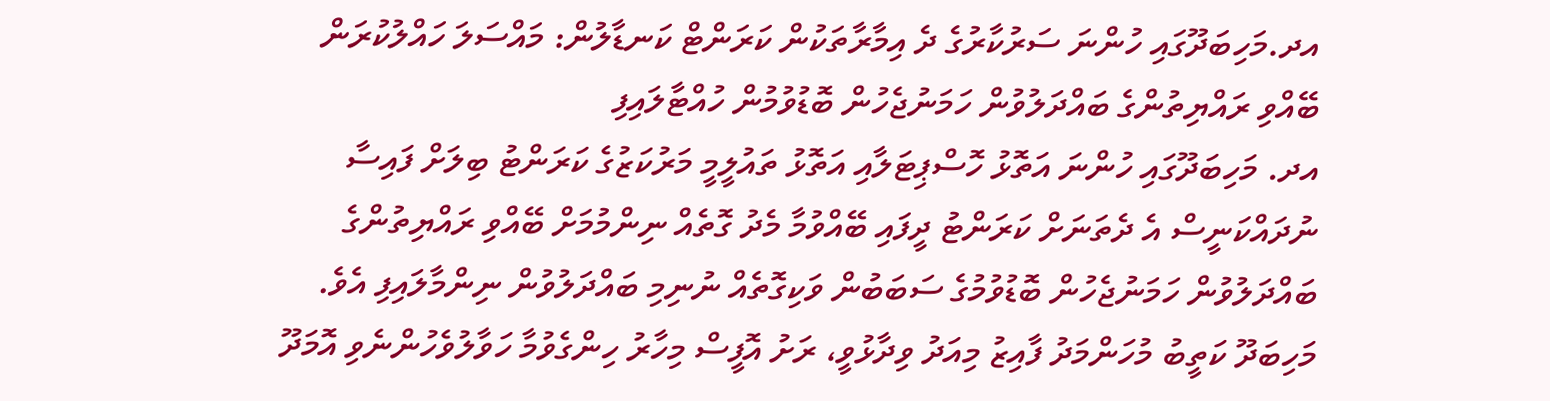އދ.މަހިބަދޫގައި ހުންނަ ސަރުކާރުގެ ދެ އިމާރާތަކުން ކަރަންޓް ކަނޑާލުން: މައްސަލަ ހައްލުކުރަން ބޭއްވި ރައްޔިތުންގެ ބައްދަލުވުން ހަމަނުޖެހުން ބޮޑުވުމުން ހުއްޓާލައިފި
އދ. މަހިބަދޫގައި ހުންނަ އަތޮޅު ހޮސްޕިޓަލާއި އަތޮޅު ތައުލީމީ މަރުކަޒުގެ ކަރަންޓު ބިލަށް ފައިސާ ނުދައްކަނީސް އެ ދެތަނަށް ކަރަންޓު ދީފައި ބޭއްވުމާ މެދު ގޮތެއް ނިންމުމަށް ބޭއްވި ރައްޔިތުންގެ ބައްދަލުވުން ހަމަނުޖެހުން ބޮޑުވުމުގެ ސަބަބުން ވަކިގޮތެއް ނުނިމި ބައްދަލުވުން ނިންމާލައިފި އެވެ.
މަހިބަދޫ ކަތީބު މުހަންމަދު ފާއިޒު މިއަދު ވިދާޅުވީ، ރަށު އޮފީސް މިހާރު ހިންގެވުމާ ހަވާލުވެހުންނެވި އޮމަދޫ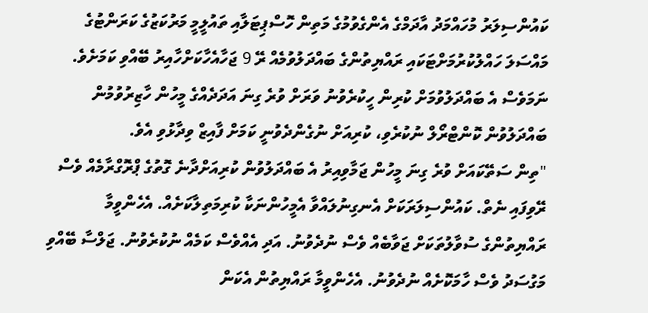ކައުންސިލަރު މުހައްމަދު އާދަމްގެ އެންގެވުމުގެ މަތިން ހޮސްޕިޓަލާއި ތައުލީމީ މަރުކަޒުގެ ކަރަންޓުގެ މައްސަލަ ހައްލުކުރުމަށްޓަކައި ރައްޔިތުންގެ ބައްދަލުވުމެއް ރޭ 9 ޖަހާއެހާކަށްހާއިރު ބޭއްވި ކަމަށެވެ. ނަމަވެސް އެ ބައްދަލުވުމަށް ކުރިން ހީކުރެވުނު ވަރަށް ވުރެ ގިނަ އަދަދެއްގެ މީހުން ހާޒިރުވުމުން ބައްދަލުވުން ކޮންޓްރޯލް ނުކުރެވި، ކުރިއަށް ނުގެންދެވުނީ ކަމަށް ފާއިޒް ވިދާޅުވި އެވެ.
"ތިން ސަތޭކައަށް ވުރެ ގިނަ މީހުން ޖަމާވިއިރު އެ ބައްދަލުވުން ކުރިއަށްދާނެ ގޮތުގެ ޕްރޮގްރާމެއް ވެސް ރޭވިފައި ނެތް. ކައުންސިލަރަކަށް އެނގިނުލައްވާ އެމީހުންނަކާ ކުރިމަތިލާކަށެއް. އެހެންވީމާ ރައްޔިތުންގެ ސުވާލުތަކަށް ޖަވާބެއް ވެސް ނުދެވުނު. އަދި އެއްވެސް ކަމެއް ނުކުރެވުނު. ޖަލްސާ ބޭއްވި މަގުސަދު ވެސް ހާމަކޮށެއް ނުދެވުނު. އެހެންވީމާ ރައްޔިތުން އެކަން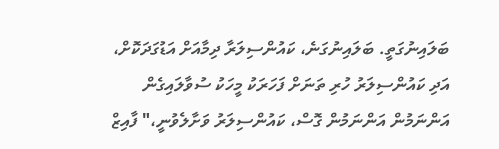ބަލައިނުގަތީ. ބަލައިނުގަނެ، ކައުންސިލަރާ ދިމާއަށް އަޑުގަދަކޮށް، އަދި ކައުންސިލަރު ހުރި ތަނަށް ފަހަރަކު މީހަކު ސުވާލައިގެން އަންނަމުން އަންނަމުން ގޮސް، ކައުންސިލަރު ވަށާލެވުނީ،" ފާއިޒް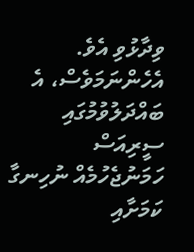ވިދާޅުވި އެވެ.
އެހެންނަމަވެސް، އެ ބައްދަލުވުމުގައި ސީރިއަސް ހަމަނުޖެހުމެއް ނުހިނގާ ކަމަށާއި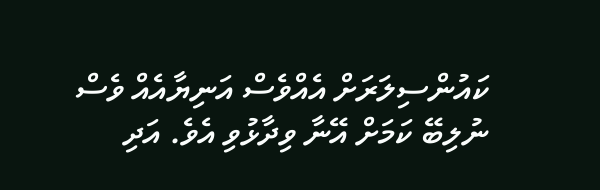ކައުންސިލަރަށް އެއްވެސް އަނިޔާއެއް ވެސް ނުލިބޭ ކަމަށް އޭނާ ވިދާޅުވި އެވެ. އަދި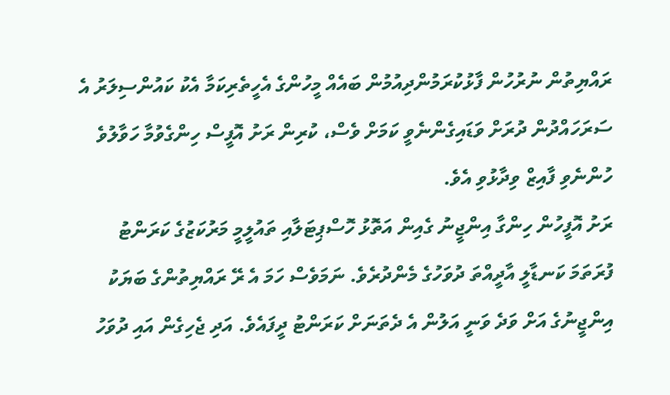ރައްޔިތުން ނުރުހުން ފާޅުކުރަމުންދިއުމުން ބައެއް މީހުންގެ އެހީތެރިކަމާ އެކު ކައުންސިލަރު އެ ސަރަހައްދުން ދުރަށް ވަޑައިގެންނެވީ ކަމަށް ވެސް، ކުރިން ރަށު އޮފީސް ހިންގެވުމާ ހަވާލުވެ ހުންނެވި ފާއިޒް ވިދާޅުވި އެވެ.
ރަށު އޮފީހުން ހިންގާ އިންޖީނު ގެއިން އަތޮޅު ހޮސްޕިޓަލާއި ތައުލީމީ މަރުކަޒުގެ ކަރަންޓު ފުރަތަމަ ކަނޑާލީ އާދީއްތަ ދުވަހުގެ މެންދުރެވެ. ނަމަވެސް ހަމަ އެ ރޭ ރައްޔިތުންގެ ބަޔަކު އިންޖީނުގެ އަށް ވަދެ ވަނީ އަލުން އެ ދެތަނަށް ކަރަންޓު ދީފައެވެ. އަދި ޖެހިގެން އައި ދުވަހު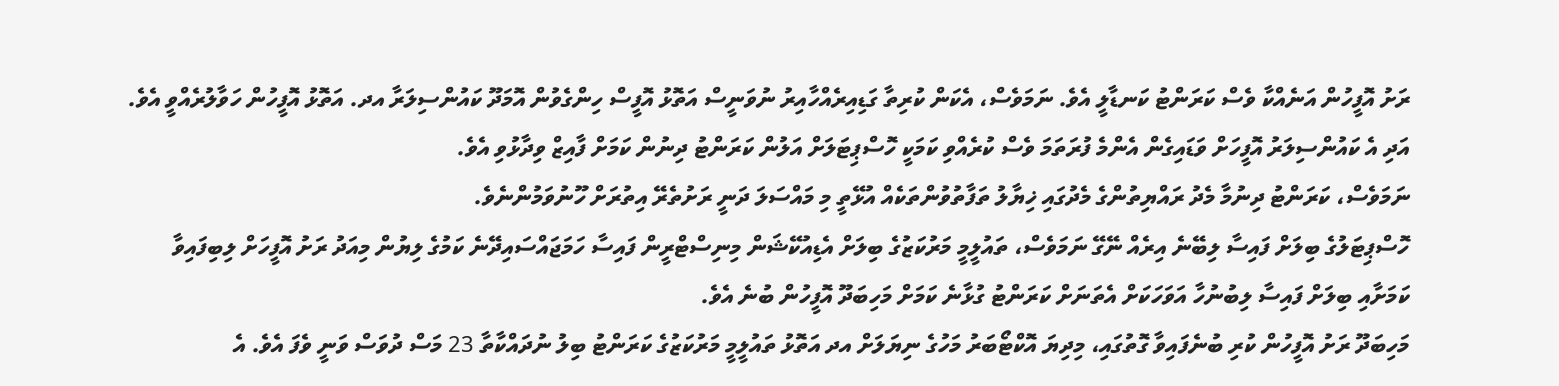ރަށު އޮފީހުން އަނެއްކާ ވެސް ކަރަންޓު ކަނޑާލީ އެވެ. ނަމަވެސް، އެކަން ކުރިތާ ގަޑިއިރެއްހާއިރު ނުވަނީސް އަތޮޅު އޮފީސް ހިންގެވުން އޮމަދޫ ކައުންސިލަރާ އދ. އަތޮޅު އޮފީހުން ހަވާލުރެއްވީ އެވެ. އަދި އެ ކައުންސިލަރު އޮފީހަށް ވަޑައިގެން އެންމެ ފުރަތަމަ ވެސް ކުރެއްވި ކަމަކީ ހޮސްޕިޓަލަށް އަލުން ކަރަންޓު ދިނުން ކަމަށް ފާއިޒް ވިދާޅުވި އެވެ.
ނަމަވެސް، ކަރަންޓު ދިނުމާ މެދު ރައްޔިތުންގެ މެދުގައި ޚިޔާލު ތަފާތުވުންތަކެއް އުޅޭތީ މި މައްސަލަ ދަނީ ރަށުތެރޭ އިތުރަށް ހޫނުވަމުންނެވެ.
ހޮސްޕިޓަލުގެ ބިލަށް ފައިސާ ލިބޭނެ އިރެއް ނޭގޭ ނަމަވެސް، ތައުލީމީ މަރުކަޒުގެ ބިލަށް އެޑިއުކޭޝަން މިނިސްޓްރީން ފައިސާ ހަމަޖައްސައިދޭނެ ކަމުގެ ލިޔުން މިއަދު ރަށު އޮފީހަށް ލިބިފައިވާ ކަމަށާއި ބިލަށް ފައިސާ ލިބުނުހާ އަވަހަކަށް އެތަނަށް ކަރަންޓު ގުޅާނެ ކަމަށް މަހިބަދޫ އޮފީހުން ބުނެ އެވެ.
މަހިބަދޫ ރަށު އޮފީހުން ކުރި ބުނެފައިވާ ގޮތުގައި، މިދިޔަ އޮކްޓޯބަރު މަހުގެ ނިޔަލަށް އދ އަތޮޅު ތައުލީމީ މަރުކަޒުގެ ކަރަންޓު ބިލު ނުދައްކާތާ 23 މަސް ދުވަސް ވަނީ ވެފަ އެވެ. އެ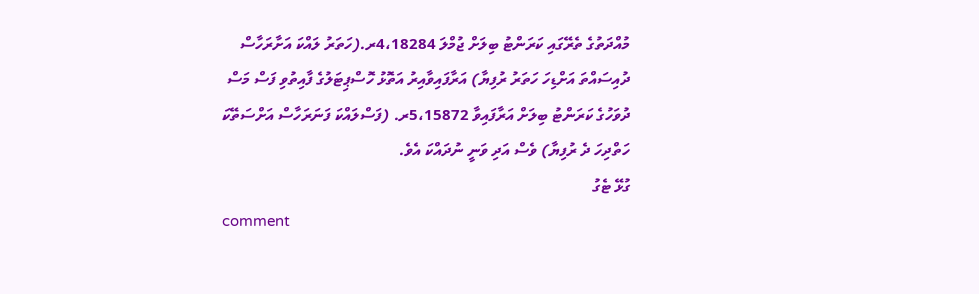މުއްދަތުގެ ތެރޭގައި ކަރަންޓު ބިލަށް ޖުމްލަ 4،18284ރ.(ހަތަރު ލައްކަ އަށާރަހާސް ދުއިސައްތަ އަށްޑިހަ ހަތަރު ރުފިޔާ) އަރާފައިވާއިރު އަތޮޅު ހޮސްޕިޓަލުގެ ފާއިތުވި ފަސް މަސް ދުވަހުގެ ކަރަންޓު ބިލަށް އަރާފައިވާ 5،15872ރ. (ފަސްލައްކަ ފަނަރަހާސް އަށްސަތޭކަ ހަތްދިހަ ދެ ރުފިޔާ) ވެސް އަދި ވަނީ ނުދައްކަ އެވެ.
ގުޅޭ ޓެގު
comment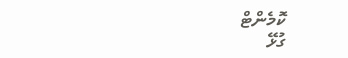ކޮމެންޓް
ގުޅޭ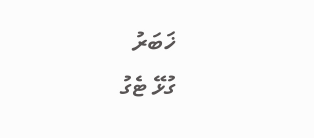ޚަބަރު
ގުޅޭ ޓެގު